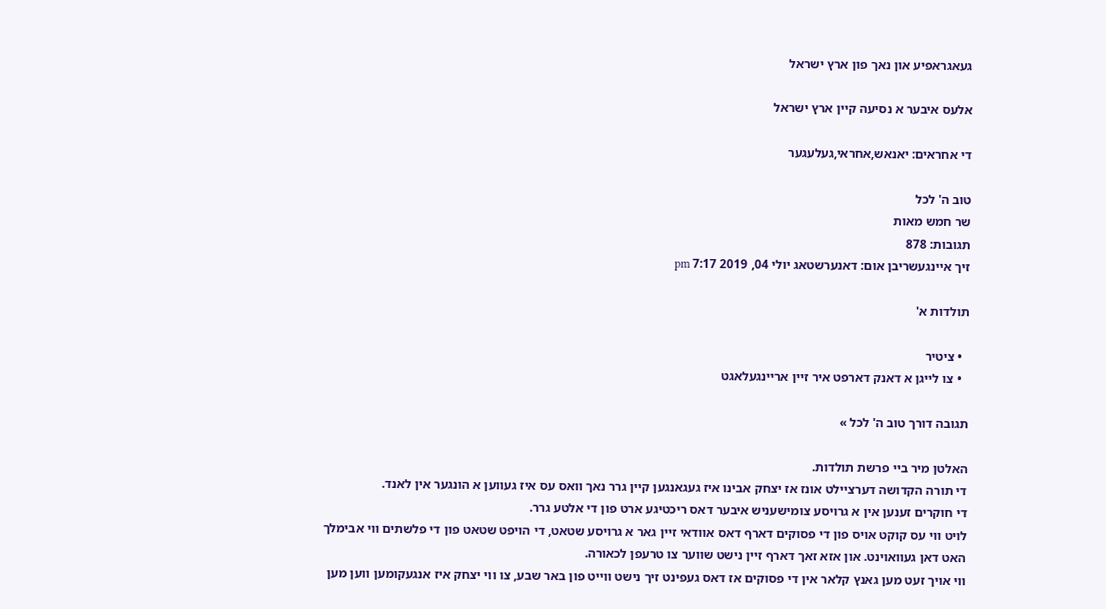געאגראפיע און נאך פון ארץ ישראל

אלעס איבער א נסיעה קיין ארץ ישראל

די אחראים: יאנאש,אחראי,געלעגער

טוב ה' לכל
שר חמש מאות
תגובות: 878
זיך איינגעשריבן אום: דאנערשטאג יולי 04, 2019 7:17 pm

תולדות א'

  • ציטיר
  • צו לייגן א דאנק דארפט איר זיין אריינגעלאגט

תגובה דורך טוב ה' לכל »

האלטן מיר ביי פרשת תולדות.
די תורה הקדושה דערציילט אונז אז יצחק אבינו איז געגאנגען קיין גרר נאך וואס עס איז געווען א הונגער אין לאנד.
די חוקרים זענען אין א גרויסע צומישעניש איבער דאס ריכטיגע ארט פון די אלטע גרר.
לויט ווי עס קוקט אויס פון די פסוקים דארף דאס אוודאי זיין גאר א גרויסע שטאט, די הויפט שטאט פון די פלשתים ווי אבימלך האט דאן געוואוינט. און אזא זאך דארף זיין נישט שווער צו טרעפן לכאורה.
ווי אויך זעט מען גאנץ קלאר אין די פסוקים אז דאס געפינט זיך נישט ווייט פון באר שבע, צו ווי יצחק איז אנגעקומען ווען מען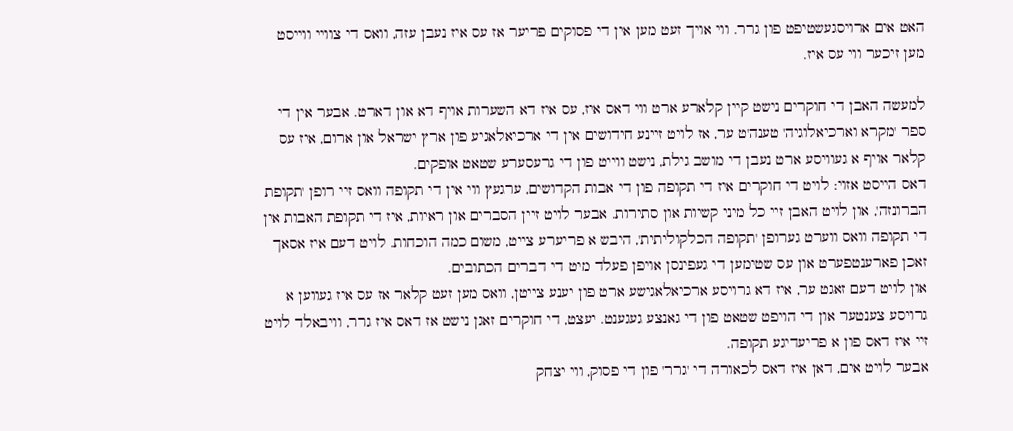האט אים ארויסגעשטיפט פון גרר. ווי אויך זעט מען אין די פסוקים פריער אז עס איז נעבן עזה, וואס די צוויי ווייסט מען זיכער ווי עס איז.

למעשה האבן די חוקרים נישט קיין קלארע ארט ווי דאס איז, עס איז דא השערות אויף דא און דארט. אבער אין די ספר 'מקרא וארכיאלוגיה' טענה'ט ער, אז לויט זיינע חידושים אין די ארכיאלאגיע פון ארץ ישראל און ארום, איז עס קלאר אויף א געוויסע ארט נעבן די מושב גילת, נישט ווייט פון די גרעסערע שטאט אופקים.
דאס הייסט אזוי: לויט די חוקרים איז די תקופה פון די אבות הקדושים, ערגעץ ווי אין די תקופה וואס זיי רופן 'תקופת הברונזה', און לויט האבן זיי כל מיני קשיות און סתירות. אבער לויט זיין הסברים און ראיות, איז די תקופת האבות אין די תקופה וואס ווערט גערופן 'תקופה הכלקוליתית', היבש א פריערע צייט, משום כמה הוכחות. לויט דעם איז אסאך זאכן פארענטפערט און עס שטימען די געפינסן אויפן פעלד מיט די דברים הכתובים.
און לויט דעם זאגט ער, איז דא גרויסע ארכיאלאגישע ארט פון יענע צייטן, וואס מען זעט קלאר אז עס איז געווען א גרויסע צענטער און די הויפט שטאט פון די גאנצע געגענט. יעצט, די חוקרים זאגן נישט אז דאס איז גרר, וויבאלד לויט זיי איז דאס פון א פריעדיגע תקופה.
אבער לויט אים, דאן איז דאס לכאורה די 'גרר' פון די פסוק, ווי יצחק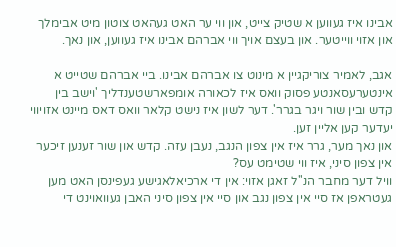אבינו איז געווען א שטיק צייט, און ווי ער האט געהאט צוטון מיט אבימלך און אזוי ווייטער. און בעצם אויך ווי אברהם אבינו איז געווען, און נאך.

אגב, לאמיר צוריקגיין א מינוט צו אברהם אבינו. ביי אברהם שטייט א אינטערעסאנטע פסוק וואס איז לכאורה אומפארשטענדליך 'וישב בין קדש ובין שור ויגר בגרר'. דער לשון איז נישט קלאר וואס דאס מיינט אזויווי יעדער קען אליין זען.
און נאך מער, גרר איז אין צפון הנגב, נעבן עזה. קדש און שור זענען זיכער אין צפון סיני, איז ווי שטימט עס?
וויל דער מחבר הנ''ל זאגן אזוי: אין די ארכיאלאגישע געפינסן האט מען געטראפן אז סיי אין צפון נגב און סיי אין צפון סיני האבן געוואוינט די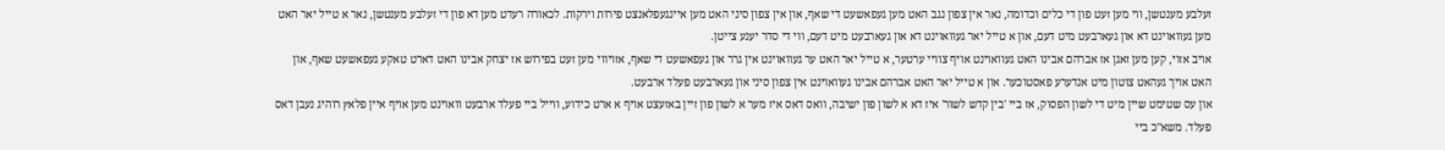זעלבע מענטשן, ווי מען זעט פון די כלים וכדומה, נאר אין צפון נגב האט מען געפאשעט די שאף, און אין צפון סיני האט מען איינגעפלאנצט פירות וירקות. לכאורה רעדט מען דא פון די זעלבע מענטשן, נאר א טייל יאר האט מען געוואוינט דא און געארבעט מיט דעם, און א טייל יאר געוואוינט דא און געארבעט מיט דעם, ווי די סדר יענע צייטן.
אויב אזוי, קען מען זאגן אז אברהם אבינו האט געוואוינט אויף צוויי ערטער, א טייל יאר האט ער געוואוינט אין גרר און געפאשעט די שאף, אזויווי מען זעט בפירוש אז יצחק אבינו האט דארט טאקע געפאשעט שאף, און האט אויך געהאט צוטון מיט אנדערע פאסטוכער. און א טייל יאר האט אברהם אבינו געוואוינט אין צפון סיני און געארבעט פעלד ארבעט.
און עס שטימט שיין מיט די לשון הפסוק, אז ביי 'בין קדש לשור' איז דא א לשון פון ישיבה, וואס דאס איז מער א לשון פון זיין באזעצט אויף א ארט כידוע, ווייל ביי פעלד ארבעט וואוינט מען אויף איין פלאץ רוהיג נעבן דאס פעלד. משא''כ ביי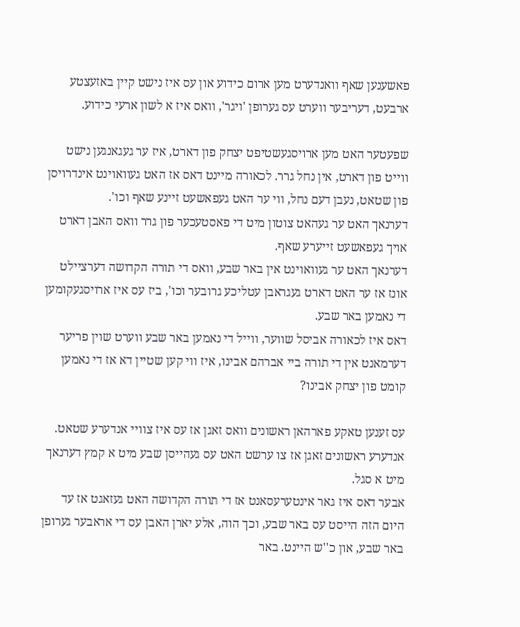פאשענען שאף וואנדערט מען ארום כידוע און עס איז נישט קיין באזעצטע ארבעט, דעריבער ווערט עס גערופן 'ויגר', וואס איז א לשון ארעי כידוע.

שפעטער האט מען ארויסגעשטיפט יצחק פון דארט, איז ער געגאנגען נישט ווייט פון דארט, אין נחל גרר. לכאורה מיינט דאס אז האט געוואוינט אינדרויסן פון שטאט, נעבן דעם נחל, ווי ער האט געפאשעט זיינע שאף וכו'.
דערנאך האט ער געהאט צוטון מיט די פאסטעכער פון גרר וואס האבן דארט אויך געפאשעט זייערע שאף.
דערנאך האט ער געוואוינט אין באר שבע, וואס די תורה הקדושה דערציילט אונז אז ער האט דארט געגראבן עטליכע גרובער וכו', ביז עס איז ארויסגעקומען די נאמען באר שבע.
דאס איז לכאורה אביסל שווער, ווייל די נאמען באר שבע ווערט שוין פריער דערמאנט אין די תורה ביי אברהם אבינו, איז ווי קען שטיין דא אז די נאמען קומט פון יצחק אבינו?

עס זענען טאקע פארהאן ראשונים וואס זאגן אז עס איז צוויי אנדערע שטאט. אנדערע ראשונים זאגן אז צו ערשט האט עס געהייסן שבע מיט א קמץ דערנאך מיט א סגל.
אבער דאס איז גאר אינטערעסאנט אז די תורה הקדושה האט געזאגט אז עד היום הזה הייסט עס באר שבע, וכך הוה, אלע יארן האבן עס די אראבער גערופן באר שבע, און כ''ש היינט. באר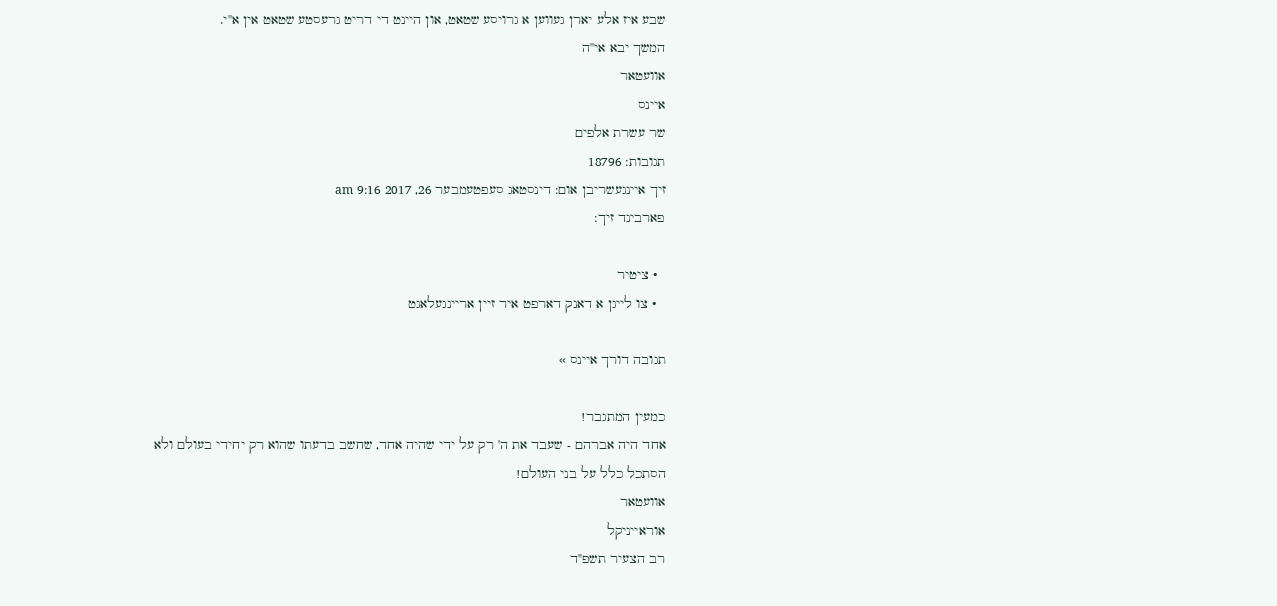שבע איז אלע יארן געווען א גרויסע שטאט, און היינט די דריט גרעסטע שטאט אין א''י.
המשך יבא אי''ה
אוועטאר
איינס
שר עשרת אלפים
תגובות: 18796
זיך איינגעשריבן אום: דינסטאג סעפטעמבער 26, 2017 9:16 am
פארבינד זיך:

  • ציטיר
  • צו לייגן א דאנק דארפט איר זיין אריינגעלאגט

תגובה דורך איינס »

כמעין המתגבר!
אחד היה אברהם - שעבד את ה' רק על ידי שהיה אחד, שחשב בדעתו שהוא רק יחידי בעולם ולא הסתכל כלל על בני העולם!
אוועטאר
אוראייניקל
רב הצעיר תשפ"ד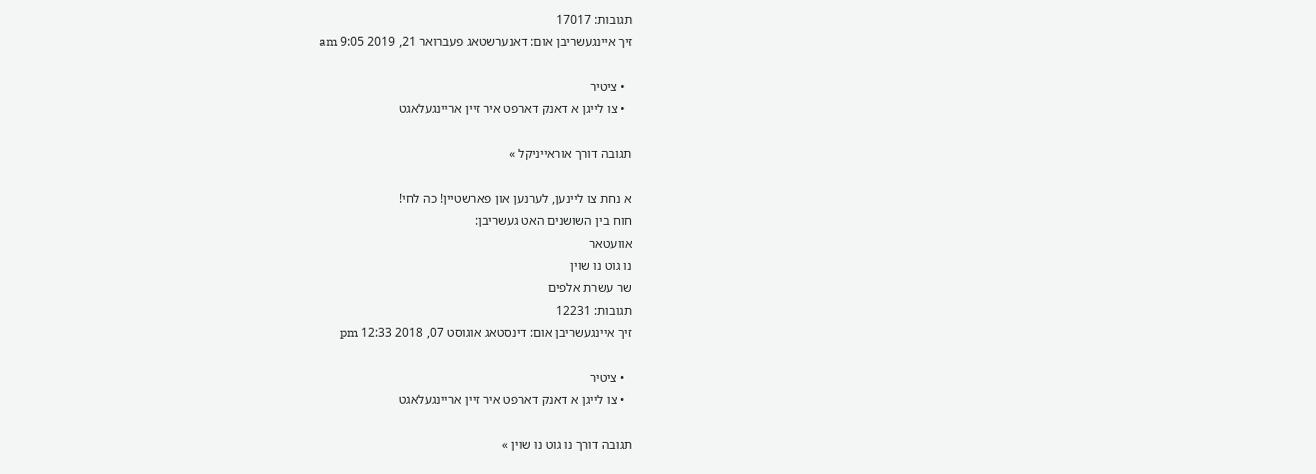תגובות: 17017
זיך איינגעשריבן אום: דאנערשטאג פעברואר 21, 2019 9:05 am

  • ציטיר
  • צו לייגן א דאנק דארפט איר זיין אריינגעלאגט

תגובה דורך אוראייניקל »

א נחת צו ליינען, לערנען און פארשטיין! כה לחי!
חוח בין השושנים האט געשריבן:
אוועטאר
נו גוט נו שוין
שר עשרת אלפים
תגובות: 12231
זיך איינגעשריבן אום: דינסטאג אוגוסט 07, 2018 12:33 pm

  • ציטיר
  • צו לייגן א דאנק דארפט איר זיין אריינגעלאגט

תגובה דורך נו גוט נו שוין »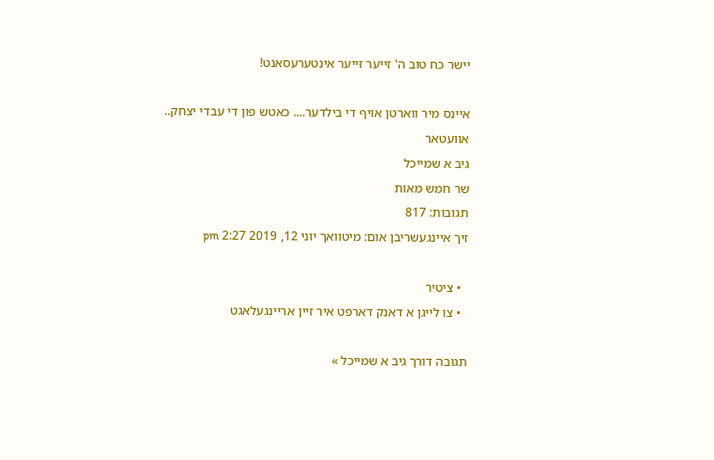יישר כח טוב ה' זייער זייער אינטערעסאנט!

איינס מיר ווארטן אויף די בילדער.... כאטש פון די עבדי יצחק..
אוועטאר
גיב א שמייכל
שר חמש מאות
תגובות: 817
זיך איינגעשריבן אום: מיטוואך יוני 12, 2019 2:27 pm

  • ציטיר
  • צו לייגן א דאנק דארפט איר זיין אריינגעלאגט

תגובה דורך גיב א שמייכל »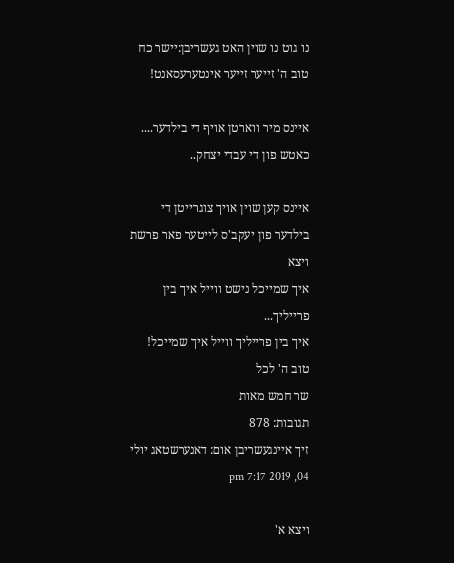נו גוט נו שוין האט געשריבן:יישר כח טוב ה' זייער זייער אינטערעסאנט!

איינס מיר ווארטן אויף די בילדער.... כאטש פון די עבדי יצחק..

איינס קען שוין אויך צוגרייטן די בילדער פון יעקב'ס לייטער פאר פרשת ויצא
איך שמייכל נישט ווייל איך בין פרייליך...
איך בין פרייליך ווייל איך שמייכל!
טוב ה' לכל
שר חמש מאות
תגובות: 878
זיך איינגעשריבן אום: דאנערשטאג יולי 04, 2019 7:17 pm

ויצא א'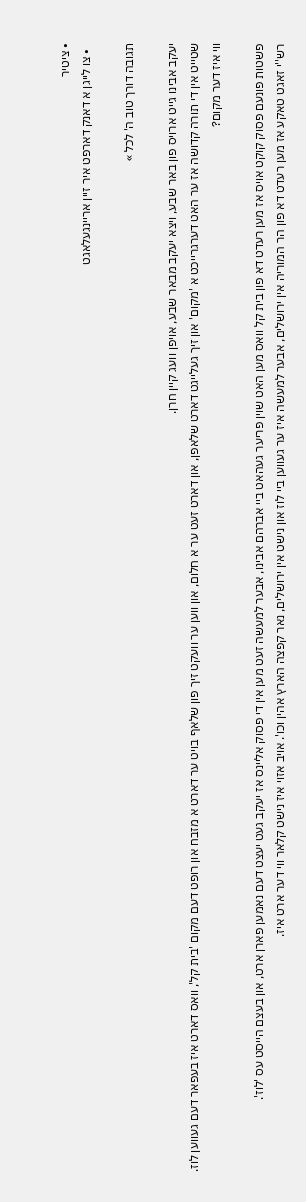• ציטיר
  • צו לייגן א דאנק דארפט איר זיין אריינגעלאגט

תגובה דורך טוב ה' לכל »

יעקב אבינו גייט ארויס פון באר שבע, ויצא יעקב מבאר שבע, אויפן וועג קיין חרן.
שטייט אין די תורה קדושה אז ער האט דערגרייכט א 'מקום' און זיך געלייגט דארט שלאפן, און דארט זעט ער א חלום, און ווען ער וועקט זיך פון שלאף בויט ער דארט א מזבח און רופט דעם מקום 'בית קל', וואס דארט איז בעפאר דעם געווען לוז.
ווי איז דער מקום?

פשטות פונעם פסוק קוקט אויס אז מען רעדט דא פון בית קל וואס מען האט שוין פריער געהאט ביי אברהם אבינו, אבער למעשה זעט מען אין די פסוק אליינס אז יעקב געט יעצט דעם נאמען פארן ארט, און בעצם הייסט עס 'לוז'.
רש''י זאגט טאקע אז מען רעדט דא פון הר המוריה אין ירושלים, אבער למעשה איז ער געווען ביי לוז און נישט אין ירושלים, נאר קפצה הארץ אהין וכו'. אויב אזוי איז נישט קלאר ווי דער ארט איז.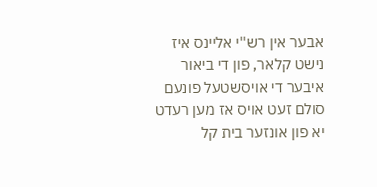אבער אין רש''י אליינס איז נישט קלאר, פון די ביאור איבער די אויסשטעל פונעם סולם זעט אויס אז מען רעדט יא פון אונזער בית קל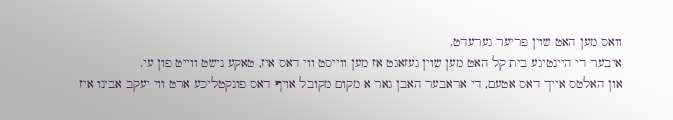וואס מען האט שוין פריער גערעדט.
איבער די היינטיגע בית קל האט מען שוין געזאגט אז מען ווייסט ווי דאס איז, טאקע נישט ווייט פון עי.
און האלטס אייך דאס אטעם, די אראבער האבן גאר א מקום מקובל אויף דאס פונקטליכע ארט ווי יעקב אבינו איז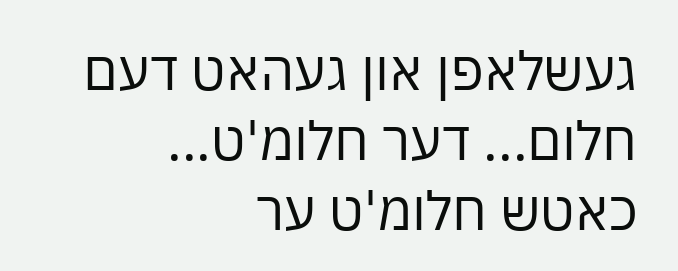געשלאפן און געהאט דעם חלום... דער חלומ'ט... כאטש חלומ'ט ער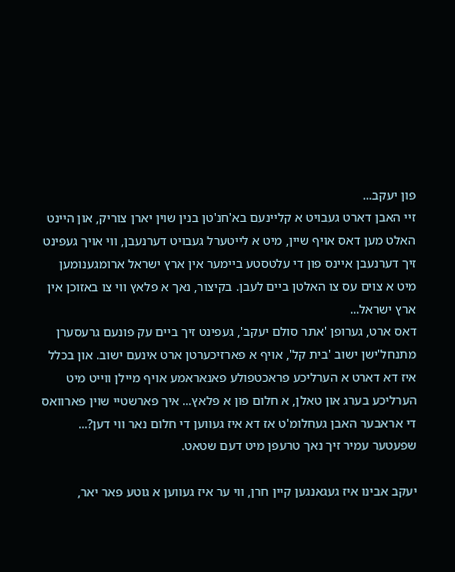פון יעקב...
זיי האבן דארט געבויט א קליינעם בא'חנ'טן בנין שוין יארן צוריק, און היינט האלט מען דאס אויף שיין, מיט א לייטערל געבויט דערנעבן, ווי אויך געפינט זיך דערנעבן איינס פון די עלטסטע ביימער אין ארץ ישראל ארומגענומען מיט א צוים עס צו האלטן ביים לעבן. בקיצור, נאך א פלאץ ווי צו באזוכן אין ארץ ישראל...
דאס ארט, גערופן 'אתר סולם יעקב', געפינט זיך ביים עק פונעם גרעסערן מתנחל'ישן ישוב 'בית קל', אויף א פארזיכערטן ארט אינעם ישוב. און בכלל איז דא דארט א הערליכע פראכטפולע פאנאראמע אויף מיילן ווייט מיט הערליכע בערג און טאלן, א חלום פון א פלאץ... איך פארשטיי שוין פארוואס די אראבער האבן געחלומ'ט אז דא איז געווען די חלום נאר ווי דען?...
שפעטער עמיר זיך נאך טרעפן מיט דעם שטאט.

יעקב אבינו איז געגאנגען קיין חרן, ווי ער איז געווען א גוטע פאר יאר,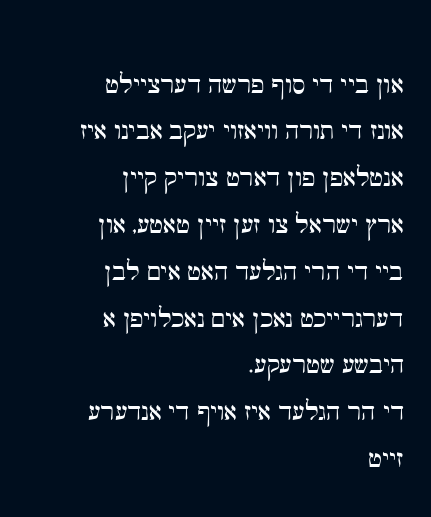און ביי די סוף פרשה דערציילט אונז די תורה וויאזוי יעקב אבינו איז אנטלאפן פון דארט צוריק קיין ארץ ישראל צו זען זיין טאטע, און ביי די הרי הגלעד האט אים לבן דערגרייכט נאכן אים נאכלויפן א היבשע שטרעקע.
די הר הגלעד איז אויף די אנדערע זייט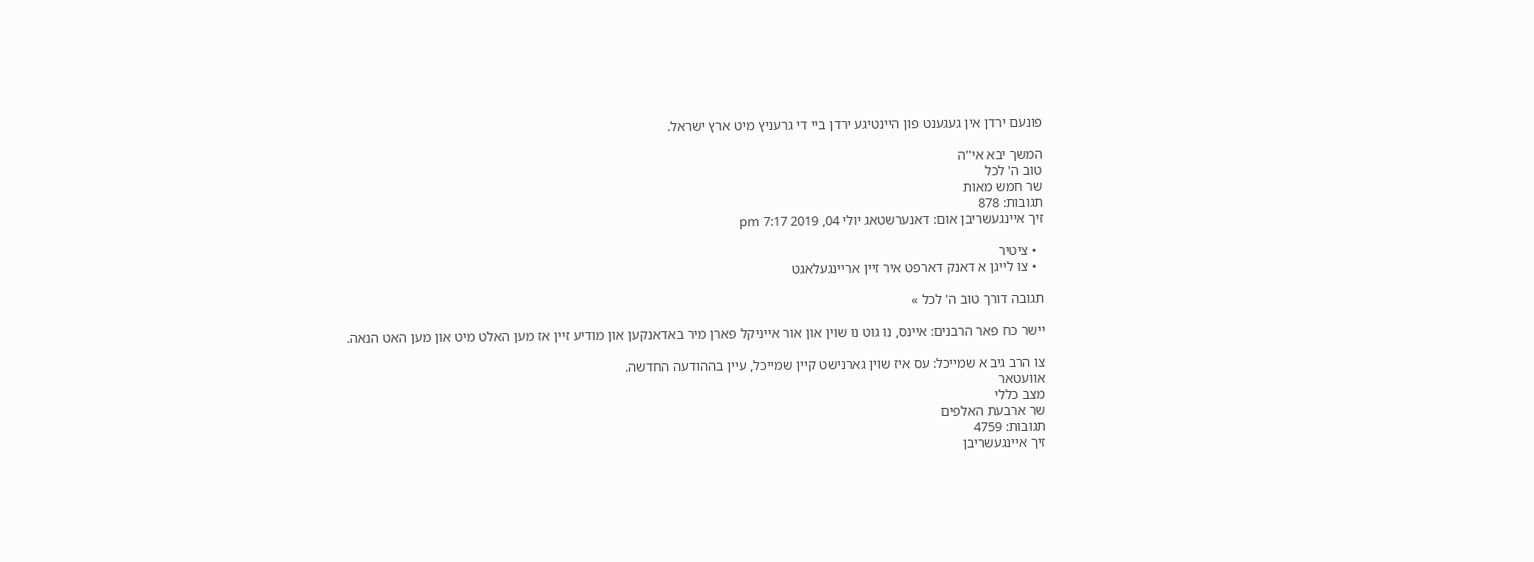פונעם ירדן אין געגענט פון היינטיגע ירדן ביי די גרעניץ מיט ארץ ישראל.

המשך יבא אי''ה
טוב ה' לכל
שר חמש מאות
תגובות: 878
זיך איינגעשריבן אום: דאנערשטאג יולי 04, 2019 7:17 pm

  • ציטיר
  • צו לייגן א דאנק דארפט איר זיין אריינגעלאגט

תגובה דורך טוב ה' לכל »

יישר כח פאר הרבנים: איינס, נו גוט נו שוין און אור אייניקל פארן מיר באדאנקען און מודיע זיין אז מען האלט מיט און מען האט הנאה.

צו הרב גיב א שמייכל: עס איז שוין גארנישט קיין שמייכל, עיין בההודעה החדשה.
אוועטאר
מצב כללי
שר ארבעת האלפים
תגובות: 4759
זיך איינגעשריבן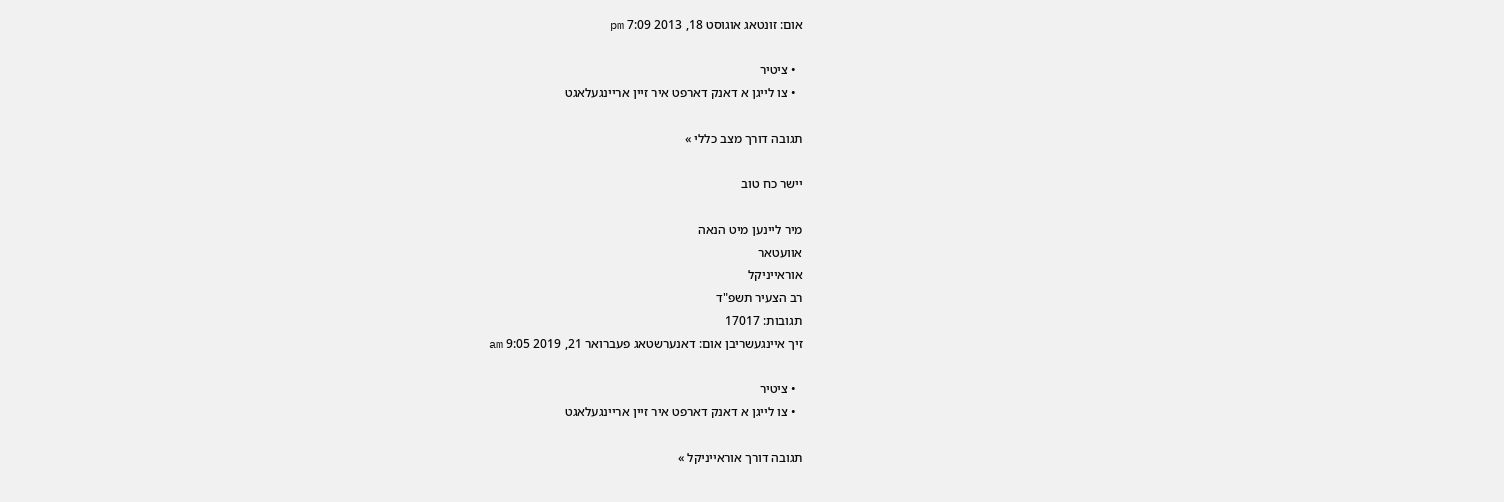אום: זונטאג אוגוסט 18, 2013 7:09 pm

  • ציטיר
  • צו לייגן א דאנק דארפט איר זיין אריינגעלאגט

תגובה דורך מצב כללי »

יישר כח טוב

מיר ליינען מיט הנאה
אוועטאר
אוראייניקל
רב הצעיר תשפ"ד
תגובות: 17017
זיך איינגעשריבן אום: דאנערשטאג פעברואר 21, 2019 9:05 am

  • ציטיר
  • צו לייגן א דאנק דארפט איר זיין אריינגעלאגט

תגובה דורך אוראייניקל »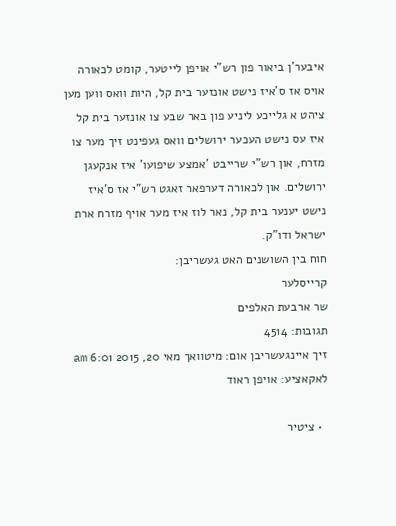איבער'ן ביאור פון רש"י אויפן לייטער, קומט לכאורה אויס אז ס'איז נישט אונזער בית קל, היות וואס ווען מען ציהט א גלייכע ליניע פון באר שבע צו אונזער בית קל איז עס נישט העכער ירושלים וואס געפינט זיך מער צו מזרח, און רש"י שרייבט 'אמצע שיפועו' איז אנקעגן ירושלים. און לכאורה דערפאר זאגט רש"י אז ס'איז נישט יענער בית קל, נאר לוז איז מער אויף מזרח ארת ישראל ודו"ק.
חוח בין השושנים האט געשריבן:
קרייסלער
שר ארבעת האלפים
תגובות: 4514
זיך איינגעשריבן אום: מיטוואך מאי 20, 2015 6:01 am
לאקאציע: אויפן ראוד

  • ציטיר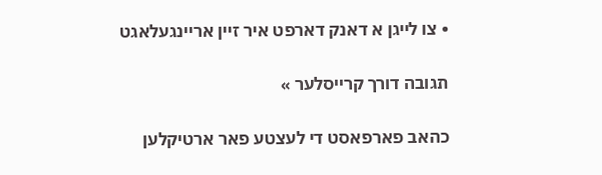• צו לייגן א דאנק דארפט איר זיין אריינגעלאגט

תגובה דורך קרייסלער »

כהאב פארפאסט די לעצטע פאר ארטיקלען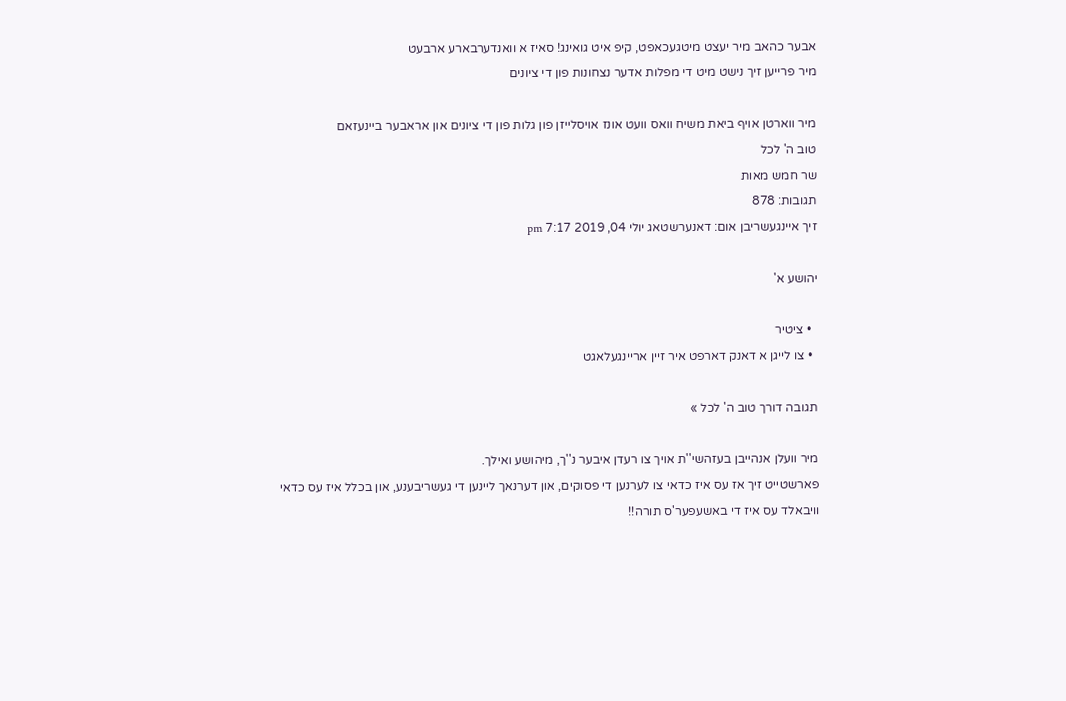אבער כהאב מיר יעצט מיטגעכאפט, קיפ איט גואינג! סאיז א וואנדערבארע ארבעט
מיר פרייען זיך נישט מיט די מפלות אדער נצחונות פון די ציונים

מיר ווארטן אויף ביאת משיח וואס וועט אונז אויסלייזן פון גלות פון די ציונים און אראבער ביינעזאם
טוב ה' לכל
שר חמש מאות
תגובות: 878
זיך איינגעשריבן אום: דאנערשטאג יולי 04, 2019 7:17 pm

יהושע א'

  • ציטיר
  • צו לייגן א דאנק דארפט איר זיין אריינגעלאגט

תגובה דורך טוב ה' לכל »

מיר וועלן אנהייבן בעזהשי''ת אויך צו רעדן איבער נ''ך, מיהושע ואילך.
פארשטייט זיך אז עס איז כדאי צו לערנען די פסוקים, און דערנאך ליינען די געשריבענע, און בכלל איז עס כדאי וויבאלד עס איז די באשעפער'ס תורה!!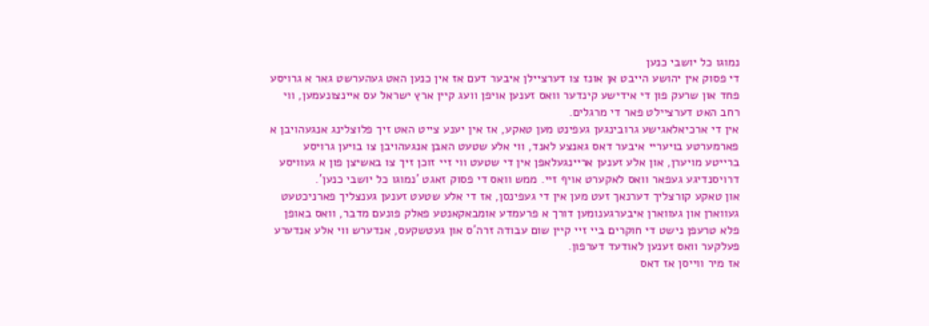נמוגו כל יושבי כנען
די פסוק אין יהושע הייבט אן אונז צו דערציילן איבער דעם אז אין כנען האט געהערשט גאר א גרויסע פחד און שרעק פון די אידישע קינדער וואס זענען אויפן וועג קיין ארץ ישראל עס איינצונעמען, ווי רחב האט דערציילט פאר די מרגלים.
אין די ארכיאלאגישע גרובינגען געפינט מען טאקע, אז אין יענע צייט האט זיך פלוצלינג אנגעהויבן א פארמערטע בויעריי איבער דאס גאנצע לאנד, ווי אלע שטעט האבן אנגעהויבן צו בויען גרויסע ברייטע מויערן, און אלע זענען אריינגעלאפן אין די שטעט ווי זיי זוכן זיך צו באשיצן פון א געוויסע דרויסנדיגע געפאר וואס לאקערט אויף זיי. ממש וואס די פסוק זאגט 'נמוגו כל יושבי כנען'.
און טאקע קורצליך דערנאך זעט מען אין די געפינסן, אז די אלע שטעט זענען גענצליך פארניכטעט געווארן און געווארן איבערגענומען דורך א פרעמדע אומבאקאנטע פאלק פונעם מדבר, וואס באופן פלא טרעפן נישט די חוקרים ביי זיי קיין שום עבודה זרה'ס און געטשקעס, אנדערש ווי אלע אנדערע פעלקער וואס זענען לאודעד דערפון.
אז מיר ווייסן אז דאס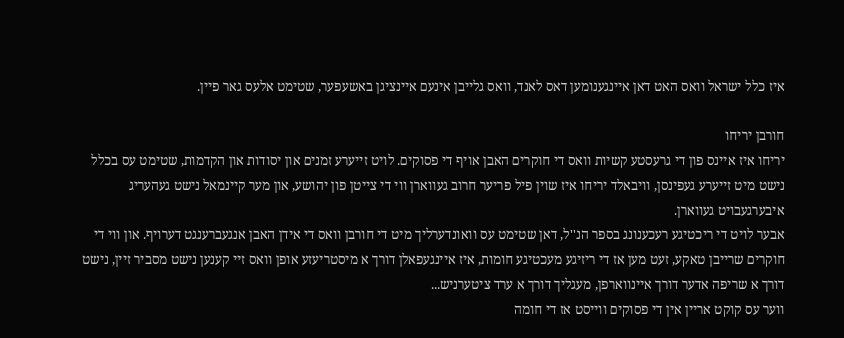איז כלל ישראל וואס האט דאן איינגענומען דאס לאנד, וואס גלייבן אינעם איינציגן באשעפער, שטימט אלעס גאר פיין.

חורבן יריחו
יריחו איז איינס פון די גרעסטע קשיות וואס די חוקרים האבן אויף די פסוקים. לויט זייערע זמנים און יסודות און הקדמות, שטימט עס בכלל נישט מיט זייערע געפינסן, וויבאלד יריחו איז שוין פיל פריער חרוב געווארן ווי די צייטן פון יהושע, און מער קיינמאל נישט געהעריג איבערגעבויט געווארן.
אבער לויט די ריכטיגע רעכענונג בספר הנ''ל, דאן שטימט עס וואונדערליך מיט די חורבן וואס די אידן האבן אנגעברענגט דערויף. און ווי די חוקרים שרייבן טאקע, זעט מען אז די ריזיגע מעכטיגע חומות, איז איינגעפאלן דורך א מיסטריעזע אופן וואס זיי קענען נישט מסביר זיין, נישט דורך א שריפה אדער דורך איינווארפן, מעגליך דורך א ערד ציטערניש...
ווער עס קוקט אריין אין די פסוקים ווייסט אז די חומה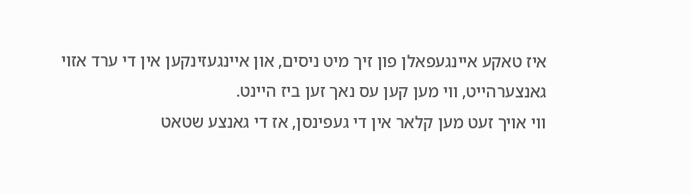איז טאקע איינגעפאלן פון זיך מיט ניסים, און איינגעזינקען אין די ערד אזוי גאנצערהייט, ווי מען קען עס נאך זען ביז היינט.
ווי אויך זעט מען קלאר אין די געפינסן, אז די גאנצע שטאט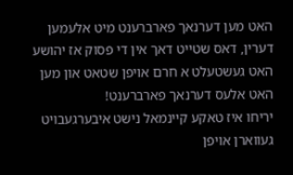האט מען דערנאך פארברענט מיט אלעמען דערין, דאס שטייט דאך אין די פסוק אז יהושע האט געשטעלט א חרם אויפן שטאט און מען האט אלעס דערנאך פארברענט!
יריחו איז טאקע קיינמאל נישט איבערגעבויט געווארן אויפן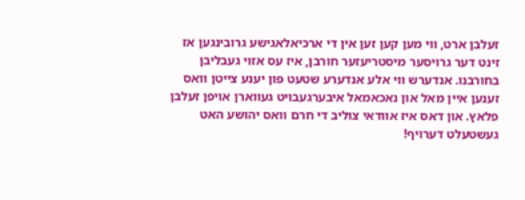זעלבן ארט, ווי מען קען זען אין די ארכיאלאגישע גרובינגען אז זינט דער גרויסער מיסטריעזער חורבן, איז עס אזוי געבליבן בחורבנו. אנדערש ווי אלע אנדערע שטעט פון יענע צייטן וואס זענען איין מאל און נאכאמאל איבערגעבויט געווארן אויפן זעלבן פלאץ. און דאס איז אוודאי צוליב די חרם וואס יהושע האט געשטעלט דערויף!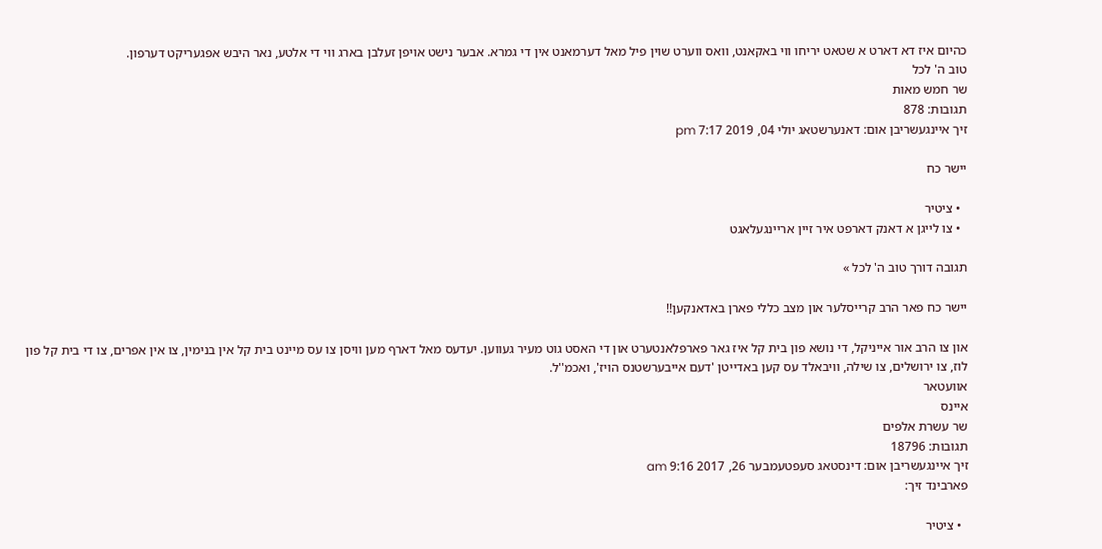כהיום איז דא דארט א שטאט יריחו ווי באקאנט, וואס ווערט שוין פיל מאל דערמאנט אין די גמרא. אבער נישט אויפן זעלבן בארג ווי די אלטע, נאר היבש אפגעריקט דערפון.
טוב ה' לכל
שר חמש מאות
תגובות: 878
זיך איינגעשריבן אום: דאנערשטאג יולי 04, 2019 7:17 pm

יישר כח

  • ציטיר
  • צו לייגן א דאנק דארפט איר זיין אריינגעלאגט

תגובה דורך טוב ה' לכל »

יישר כח פאר הרב קרייסלער און מצב כללי פארן באדאנקען!!

און צו הרב אור אייניקל, די נושא פון בית קל איז גאר פארפלאנטערט און די האסט גוט מעיר געווען. יעדעס מאל דארף מען וויסן צו עס מיינט בית קל אין בנימין, צו אין אפרים, צו די בית קל פון לוז, צו ירושלים, צו שילה, וויבאלד עס קען באדייטן 'דעם אייבערשטנס הויז', ואכמ''ל.
אוועטאר
איינס
שר עשרת אלפים
תגובות: 18796
זיך איינגעשריבן אום: דינסטאג סעפטעמבער 26, 2017 9:16 am
פארבינד זיך:

  • ציטיר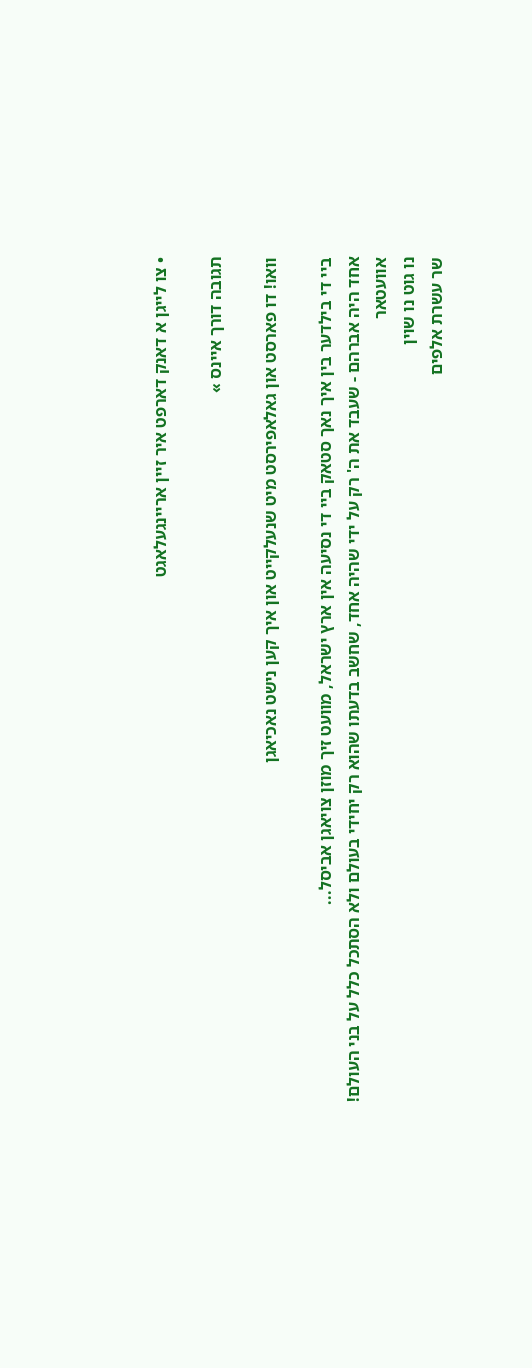• צו לייגן א דאנק דארפט איר זיין אריינגעלאגט

תגובה דורך איינס »

וואו! דו פארסט און גאלאפירסט מיט שנעלקייט און איך קען נישט נאכיאגן

ביי די בילדער בין איך נאך סטאק ביי די נסיעה אין ארץ ישראל, מוועט זיך מוזן צויאגן אביסל...
אחד היה אברהם - שעבד את ה' רק על ידי שהיה אחד, שחשב בדעתו שהוא רק יחידי בעולם ולא הסתכל כלל על בני העולם!
אוועטאר
נו גוט נו שוין
שר עשרת אלפים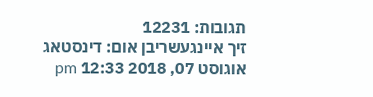תגובות: 12231
זיך איינגעשריבן אום: דינסטאג אוגוסט 07, 2018 12:33 pm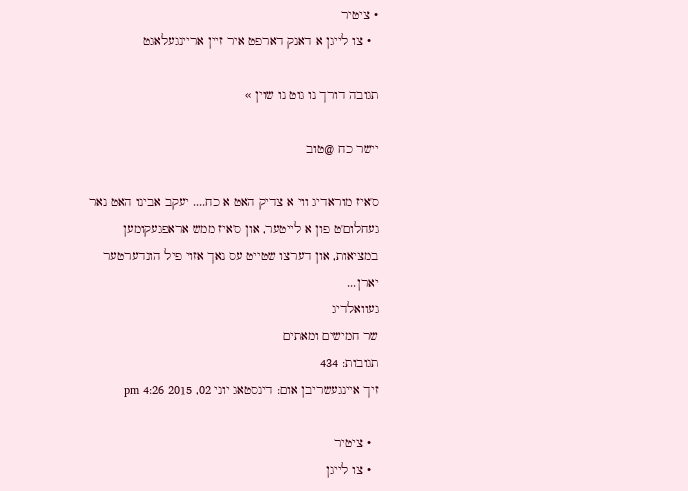• ציטיר
  • צו לייגן א דאנק דארפט איר זיין אריינגעלאגט

תגובה דורך נו גוט נו שוין »

יישר כח @טוב

ס'איז מוראדיג ווי א צדיק האט א כח.... יעקב אבינו האט נאר געחלום'ט פון א לייטער, און ס'איז ממש אראפגעקומען במציאות, און דערצו שטייט עס נאך אזוי פיל הונדערטער יארן...
געוואלדיג
שר חמישים ומאתים
תגובות: 434
זיך איינגעשריבן אום: דינסטאג יוני 02, 2015 4:26 pm

  • ציטיר
  • צו לייגן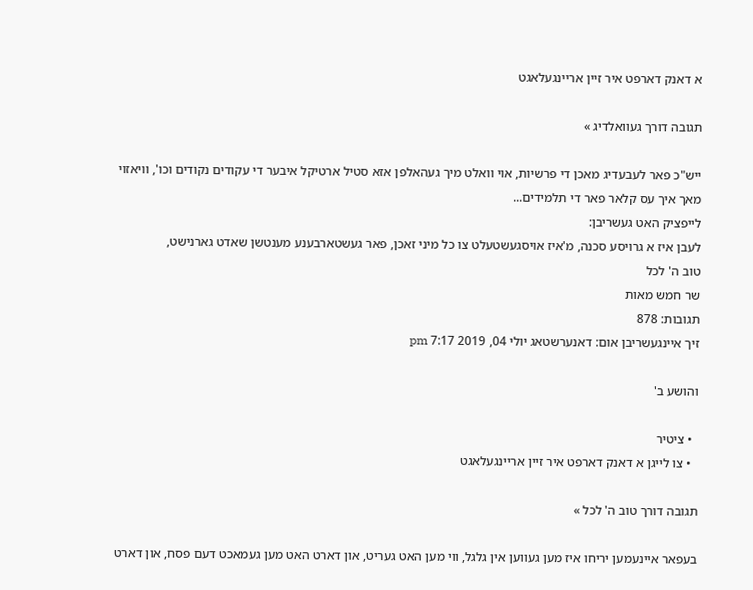א דאנק דארפט איר זיין אריינגעלאגט

תגובה דורך געוואלדיג »

ייש"כ פאר לעבעדיג מאכן די פרשיות, אוי וואלט מיך געהאלפן אזא סטיל ארטיקל איבער די עקודים נקודים וכו', וויאזוי מאך איך עס קלאר פאר די תלמידים...
לייפציק האט געשריבן:
לעבן איז א גרויסע סכנה, מ'איז אויסגעשטעלט צו כל מיני זאכן, פאר געשטארבענע מענטשן שאדט גארנישט,
טוב ה' לכל
שר חמש מאות
תגובות: 878
זיך איינגעשריבן אום: דאנערשטאג יולי 04, 2019 7:17 pm

והושע ב'

  • ציטיר
  • צו לייגן א דאנק דארפט איר זיין אריינגעלאגט

תגובה דורך טוב ה' לכל »

בעפאר איינעמען יריחו איז מען געווען אין גלגל, ווי מען האט געריט, און דארט האט מען געמאכט דעם פסח, און דארט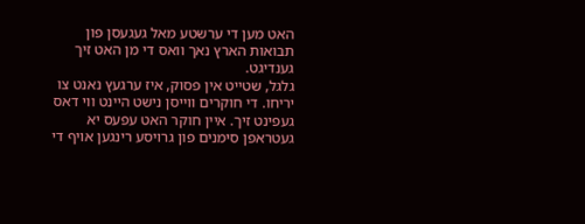האט מען די ערשטע מאל געגעסן פון תבואות הארץ נאך וואס די מן האט זיך גענדיגט.
גלגל, שטייט אין פסוק, איז ערגעץ נאנט צו יריחו. די חוקרים ווייסן נישט היינט ווי דאס געפינט זיך. איין חוקר האט עפעס יא געטראפן סימנים פון גרויסע רינגען אויף די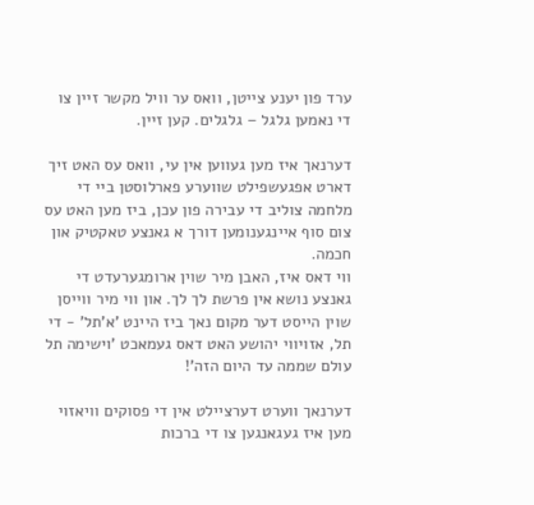ערד פון יענע צייטן, וואס ער וויל מקשר זיין צו די נאמען גלגל – גלגלים. קען זיין.

דערנאך איז מען געווען אין עי, וואס עס האט זיך דארט אפגעשפילט שווערע פארלוסטן ביי די מלחמה צוליב די עבירה פון עכן, ביז מען האט עס צום סוף איינגענומען דורך א גאנצע טאקטיק און חכמה.
ווי דאס איז, האבן מיר שוין ארומגערעדט די גאנצע נושא אין פרשת לך לך. און ווי מיר ווייסן שוין הייסט דער מקום נאך ביז היינט 'א'תל' - די תל, אזויווי יהושע האט דאס געמאכט 'וישימה תל עולם שממה עד היום הזה'!

דערנאך ווערט דערציילט אין די פסוקים וויאזוי מען איז געגאנגען צו די ברכות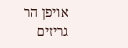אויפן הר גריזים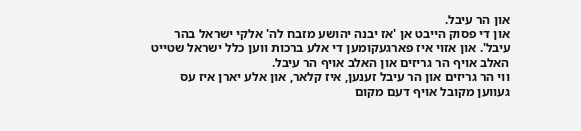און הר עיבל.
און די פסוק הייבט אן 'אז יבנה יהושע מזבח לה' אלקי ישראל בהר עיבל'. און אזוי איז פארגעקומען די אלע ברכות ווען כלל ישראל שטייט האלב אויף הר גריזים און האלב אויף הר עיבל.
ווי הר גריזים און הר עיבל זענען, איז קלאר, און אלע יארן איז עס געווען מקובל אויף דעם מקום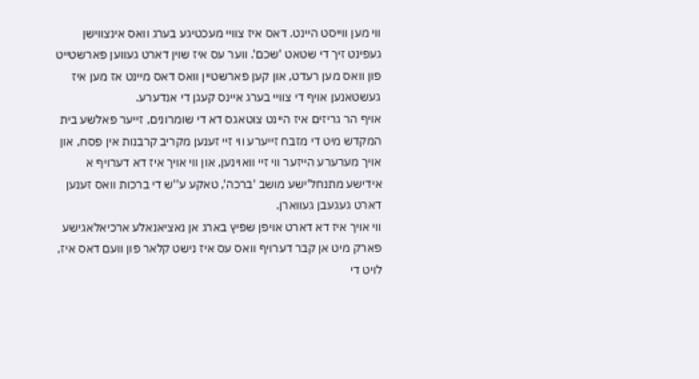ווי מען ווייסט היינט. דאס איז צוויי מעכטיגע בערג וואס אינצווישן געפינט זיך די שטאט 'שכם'. ווער עס איז שוין דארט געווען פארשטייט פון וואס מען רעדט, און קען פארשטיין וואס דאס מיינט אז מען איז געשטאנען אויף די צוויי בערג איינס קעגן די אנדערע.
אויף הר גריזים איז היינט צוטאגס דא די שומרונים, זייער פאלשע בית המקדש מיט די מזבח זייערע ווי זיי זענען מקריב קרבנות אין פסח, און אויך מערערע הייזער ווי זיי וואוינען, און ווי אויך איז דא דערויף א אידישע מתנחל'ישע מושב 'ברכה', טאקע ע''ש די ברכות וואס זענען דארט געגעבן געווארן.
ווי אויך איז דא דארט אויפן שפיץ בארג אן נאציאנאלע ארכיאלאגישע פארק מיט אן קבר דערויף וואס עס איז נישט קלאר פון וועם דאס איז, לויט די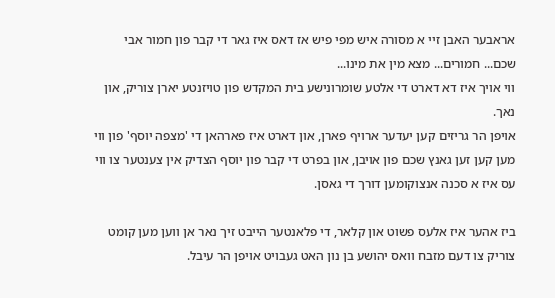אראבער האבן זיי א מסורה איש מפי פיש אז דאס איז גאר די קבר פון חמור אבי שכם... חמורים... מצא מין את מינו...
ווי אויך איז דא דארט די אלטע שומרונישע בית המקדש פון טויזנטע יארן צוריק, און נאך.
אויפן הר גריזים קען יעדער ארויף פארן, און דארט איז פארהאן די 'מצפה יוסף' פון ווי מען קען זען גאנץ שכם פון אויבן, און בפרט די קבר פון יוסף הצדיק אין צענטער צו ווי עס איז א סכנה אנצוקומען דורך די גאסן.

ביז אהער איז אלעס פשוט און קלאר, די פלאנטער הייבט זיך נאר אן ווען מען קומט צוריק צו דעם מזבח וואס יהושע בן נון האט געבויט אויפן הר עיבל.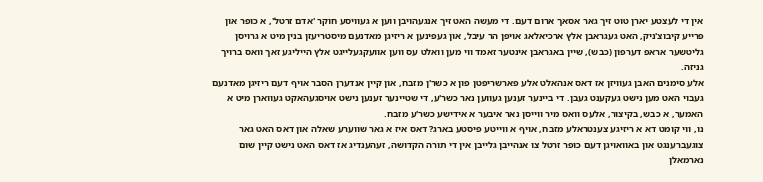אין די לעצטע יארן טוט זיך גאר אסאך ארום דעם. די מעשה האט זיך אנגעהויבן ווען א געוויסע חוקר 'אדם זרטל', א כופר און פרייע קיבוצ'ניק, האט געגראבן אלץ ארכיאלאג אויפן הר עיבל, און געפינען א ריזיגן מאדנעם מיסטריעזן בנין מיט א גרויסן גליטשער אראפ דערפון (כבש), שיין באגראבן אינטער זאמד ווי מען וואלט עס ווען אוועקגעלייגט אלץ הייליגע זאך וואס ברויך גניזה.
אלע סימנים האבן געוויזן אז דאס אנהאלט אלע פארשריפטן פון א כשר'ן מזבח, און קיין אנדערן הסבר אויף דעם ריזיגן מאדנעם געבוי האט מען נישט געקענט געבן. די ביינער זענען געווען נאר כשר'ע, די שטיינער זענען נישט אויסגעהאקט געווארן מיט א האמער, א כבש, בקיצור, אלעס וואס מיר ווייסן נאר איבער א אידישע כשר'ע מזבח.
נו, ווי קומט דא א ריזיגע צענטראלע מזבח, אויף א ווייטע פיסטע בארג? דאס איז א גאר שווערע שאלה און דאס האט גאר צוגעברענגט און באוואויגן דעם כופר זרטל צו אנהייבן גלייבן אין די תורה הקדושה, זעהענדיג אז דאס האט נישט קיין שום נארמאלן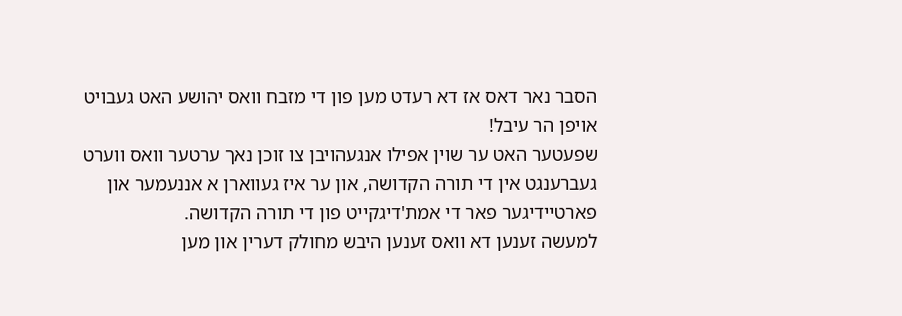הסבר נאר דאס אז דא רעדט מען פון די מזבח וואס יהושע האט געבויט אויפן הר עיבל!
שפעטער האט ער שוין אפילו אנגעהויבן צו זוכן נאך ערטער וואס ווערט געברענגט אין די תורה הקדושה, און ער איז געווארן א אננעמער און פארטיידיגער פאר די אמת'דיגקייט פון די תורה הקדושה.
למעשה זענען דא וואס זענען היבש מחולק דערין און מען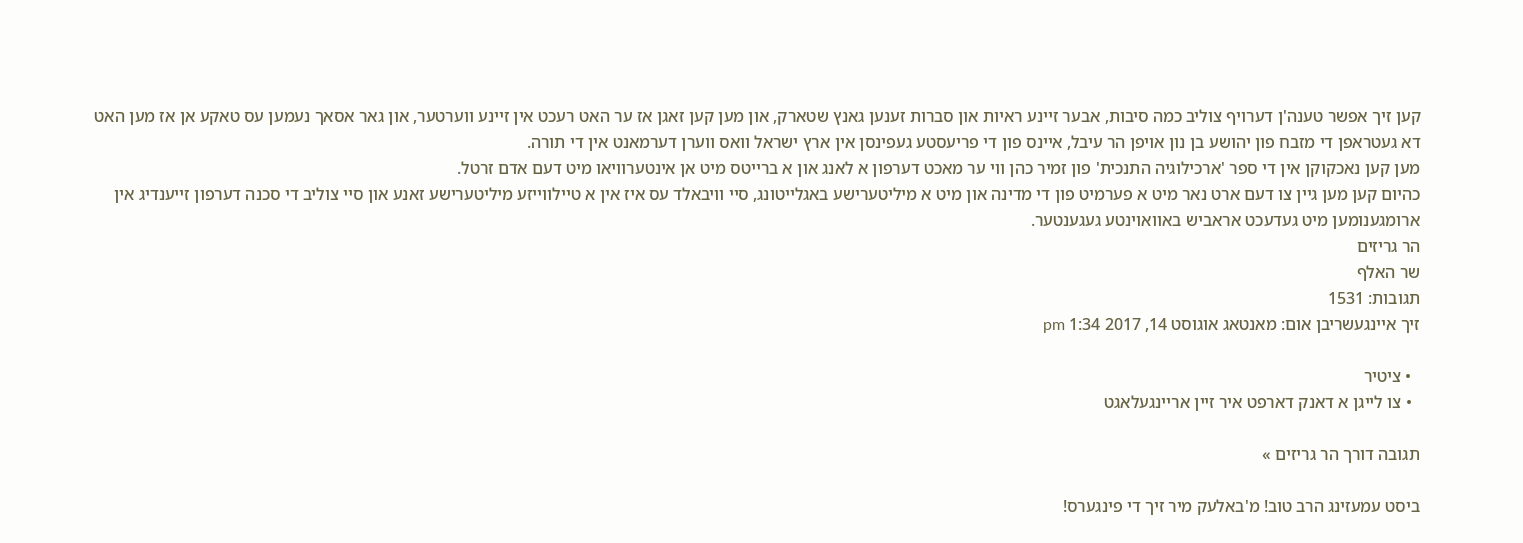קען זיך אפשר טענה'ן דערויף צוליב כמה סיבות, אבער זיינע ראיות און סברות זענען גאנץ שטארק, און מען קען זאגן אז ער האט רעכט אין זיינע ווערטער, און גאר אסאך נעמען עס טאקע אן אז מען האט דא געטראפן די מזבח פון יהושע בן נון אויפן הר עיבל, איינס פון די פריעסטע געפינסן אין ארץ ישראל וואס ווערן דערמאנט אין די תורה.
מען קען נאכקוקן אין די ספר 'ארכילוגיה התנכית' פון זמיר כהן ווי ער מאכט דערפון א לאנג און א ברייטס מיט אן אינטערוויאו מיט דעם אדם זרטל.
כהיום קען מען גיין צו דעם ארט נאר מיט א פערמיט פון די מדינה און מיט א מיליטערישע באגלייטונג, סיי וויבאלד עס איז אין א טיילווייזע מיליטערישע זאנע און סיי צוליב די סכנה דערפון זייענדיג אין ארומגענומען מיט געדעכט אראביש באוואוינטע געגענטער.
הר גריזים
שר האלף
תגובות: 1531
זיך איינגעשריבן אום: מאנטאג אוגוסט 14, 2017 1:34 pm

  • ציטיר
  • צו לייגן א דאנק דארפט איר זיין אריינגעלאגט

תגובה דורך הר גריזים »

ביסט עמעזינג הרב טוב! מ'באלעק מיר זיך די פינגערס!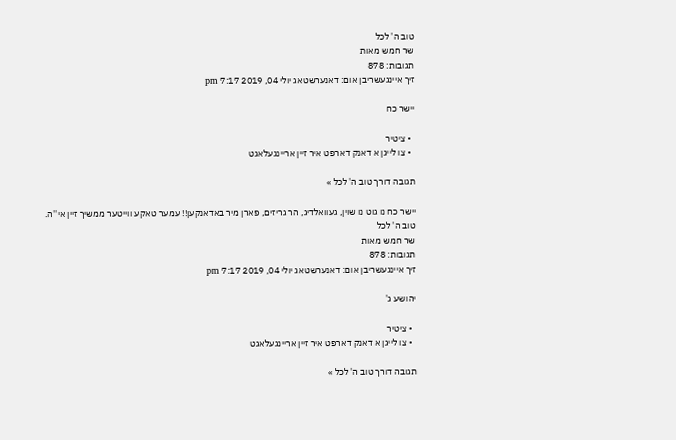טוב ה' לכל
שר חמש מאות
תגובות: 878
זיך איינגעשריבן אום: דאנערשטאג יולי 04, 2019 7:17 pm

יישר כח

  • ציטיר
  • צו לייגן א דאנק דארפט איר זיין אריינגעלאגט

תגובה דורך טוב ה' לכל »

יישר כח נו גוט נו שוין, געוואלדיג, הר גריזים, פארן מיר באדאנקען!! עמער טאקע ווייטער ממשיך זיין אי''ה.
טוב ה' לכל
שר חמש מאות
תגובות: 878
זיך איינגעשריבן אום: דאנערשטאג יולי 04, 2019 7:17 pm

יהושע ג'

  • ציטיר
  • צו לייגן א דאנק דארפט איר זיין אריינגעלאגט

תגובה דורך טוב ה' לכל »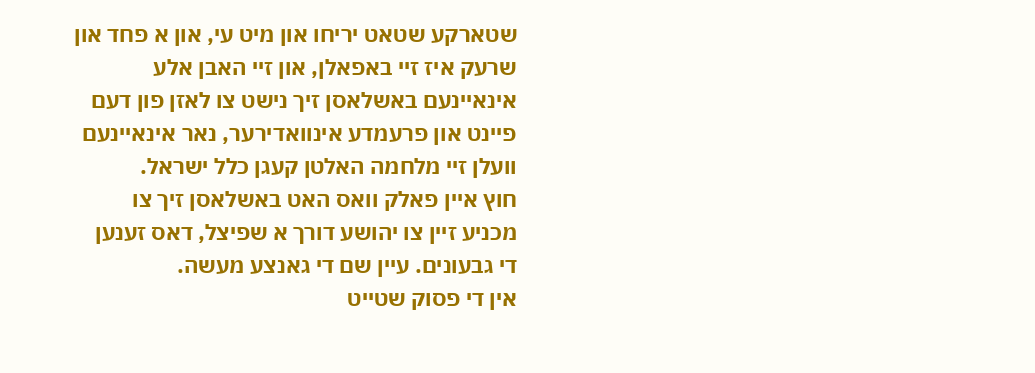שטארקע שטאט יריחו און מיט עי, און א פחד און שרעק איז זיי באפאלן, און זיי האבן אלע אינאיינעם באשלאסן זיך נישט צו לאזן פון דעם פיינט און פרעמדע אינוואדירער, נאר אינאיינעם וועלן זיי מלחמה האלטן קעגן כלל ישראל.
חוץ איין פאלק וואס האט באשלאסן זיך צו מכניע זיין צו יהושע דורך א שפיצל, דאס זענען די גבעונים. עיין שם די גאנצע מעשה.
אין די פסוק שטייט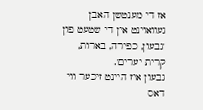אז די מענטשן האבן געוואוינט אין די שטעט פון 'גבעון, כפירה, בארות, קרית יערים'.
גבעון איז היינט זיכער ווי דאס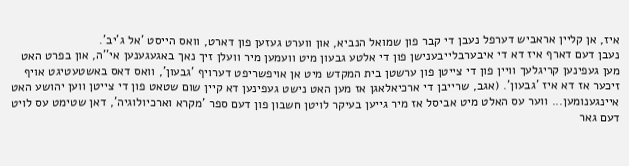איז, אן קליין אראביש דערפל נעבן די קבר פון שמואל הנביא, און ווערט געזען פון דארט, וואס הייסט 'אל ג'יב'.
נעבן דעם דארף איז דא די איבערבלייבענישן פון די אלטע גבעון מיט וועמען מיר וועלן זיך נאך באגעגענען אי''ה, און בפרט האט מען געפינען קריגלעך וויין פון די צייטן פון ערשטן בית המקדש מיט אן אויפשריפט דערויף 'גבעון', וואס דאס באשטעטיגט אויף זיכער אז דא איז 'גבעון'. (אגב, שרייבן די ארכיאלאגן אז מען האט נישט געפינען דא קיין שום שטאט פון די צייטן ווען יהושע האט איינגענומען... ווער עס האלט מיט אביסל אז מיר גייען בעיקר לויטן חשבון פון דעם ספר 'מקרא וארכיולוגיה', דאן שטימט עס לויט דעם גאר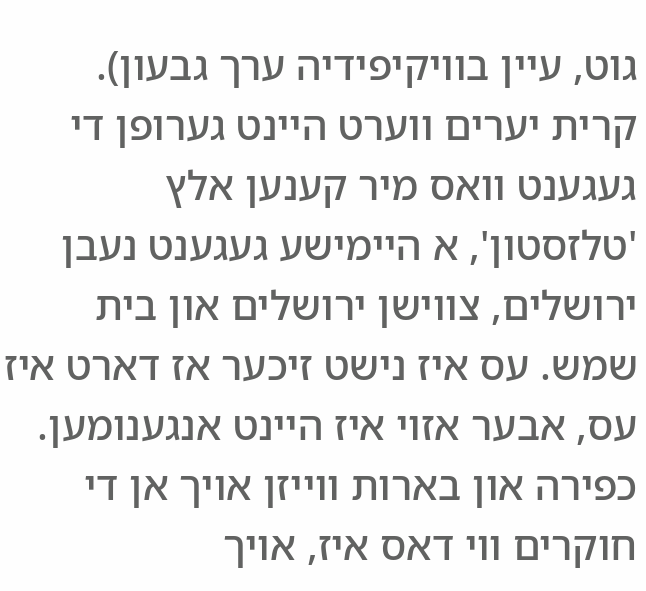גוט, עיין בוויקיפידיה ערך גבעון).
קרית יערים ווערט היינט גערופן די געגענט וואס מיר קענען אלץ 'טלזסטון', א היימישע געגענט נעבן ירושלים, צווישן ירושלים און בית שמש. עס איז נישט זיכער אז דארט איז עס, אבער אזוי איז היינט אנגענומען.
כפירה און בארות ווייזן אויך אן די חוקרים ווי דאס איז, אויך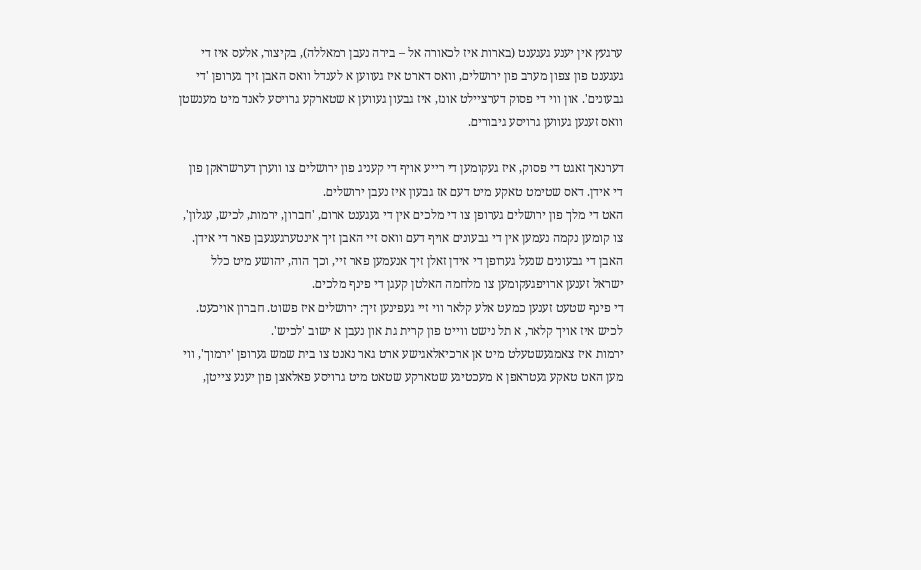ערגעץ אין יענע געגענט (בארות איז לכאורה אל – בירה נעבן רמאללה), בקיצור, אלעס איז די געגענט פון צפון מערב פון ירושלים, וואס דארט איז געווען א לענדל וואס האבן זיך גערופן 'די גבעונים'. און ווי די פסוק דערציילט אונז, איז גבעון געווען א שטארקע גרויסע לאנד מיט מענשטן וואס זענען געווען גרויסע גיבורים.

דערנאך זאגט די פסוק, איז געקומען די רייע אויף די קעניג פון ירושלים צו ווערן דערשראקן פון די אידן. דאס שטימט טאקע מיט דעם אז גבעון איז נעבן ירושלים.
האט די מלך פון ירושלים גערופן צו די מלכים אין די געגענט ארום, 'חברון, ירמות, לכיש, עגלון', צו קומען נקמה נעמען אין די גבעונים אויף דעם וואס זיי האבן זיך אינטערגעגעבן פאר די אידן. האבן די גבעונים שנעל גערופן די אידן זאלן זיך אנעמען פאר זיי, וכך הוה, יהושע מיט כלל ישראל זענען ארויפגעקומען צו מלחמה האלטן קעגן די פינף מלכים.
די פינף שטעט זענען כמעט אלע קלאר ווי זיי געפינען זיך: ירושלים איז פשוט. חברון אויכעט. לכיש איז אויך קלאר, א תל נישט ווייט פון קרית גת און נעבן א ישוב 'לכיש'.
ירמות איז צאמגעשטעלט מיט אן ארכיאלאגישע ארט גאר נאנט צו בית שמש גערופן 'ירמוך', ווי מען האט טאקע געטראפן א מעכטיגע שטארקע שטאט מיט גרויסע פאלאצן פון יענע צייטן,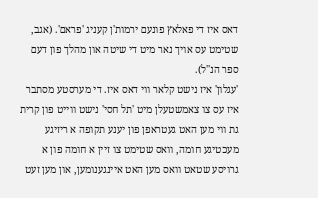דאס איז די פאלאץ פונעם ירמות'ן קעניג 'פראם'. (אגב, שטימט עס אויך נאר מיט די שיטה און מהלך פון דעם ספר הנ''ל).
'עגלון' איז נישט קלאר ווי דאס איז. די מערסטע מסתבר איז עס צו צאמשטעלן מיט 'תל חסי' נישט ווייט פון קרית גת ווי מען האט געטראפן פון יענע תקופה א ריזיגע מעכטיגע חומה, וואס שטימט צו זיין א חומה פון א גרויסע שטאט וואס מען האט איינגענומען, און מען זעט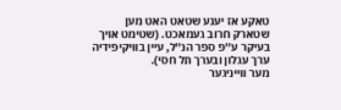טאקע אז יענע שטאט האט מען שטארק חרוב געמאכט. (שטימט אויך בעיקר ע''פ ספר הנ''ל, עיין בוויקיפידיה ערך עגלון ובערך תל חסי).
מער ווייניגער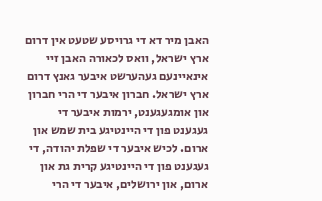האבן מיר דא די גרויסע שטעט אין דרום ארץ ישראל, וואס לכאורה האבן זיי אינאיינעם געהערשט איבער גאנץ דרום ארץ ישראל. חברון איבער די הרי חברון און אומגעגענט, ירמות איבער די געגענט פון די היינטיגע בית שמש און ארום. לכיש איבער די שפלת יהודה, די געגענט פון די היינטיגע קרית גת און ארום, און ירושלים, איבער די הרי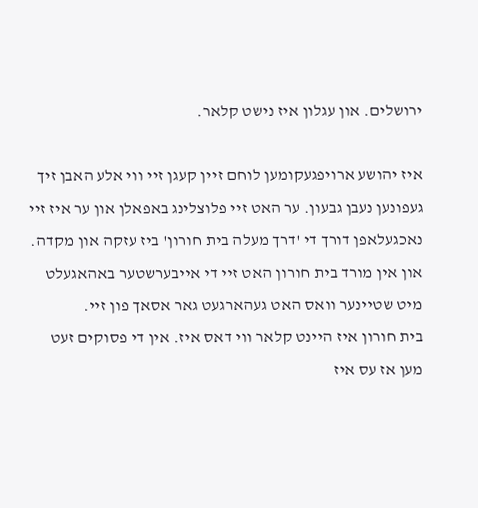ירושלים. און עגלון איז נישט קלאר.

איז יהושע ארויפגעקומען לוחם זיין קעגן זיי ווי אלע האבן זיך געפונען נעבן גבעון. ער האט זיי פלוצלינג באפאלן און ער איז זיי נאכגעלאפן דורך די 'דרך מעלה בית חורון' ביז עזקה און מקדה. און אין מורד בית חורון האט זיי די אייבערשטער באהאגעלט מיט שטיינער וואס האט געהארגעט גאר אסאך פון זיי.
בית חורון איז היינט קלאר ווי דאס איז. אין די פסוקים זעט מען אז עס איז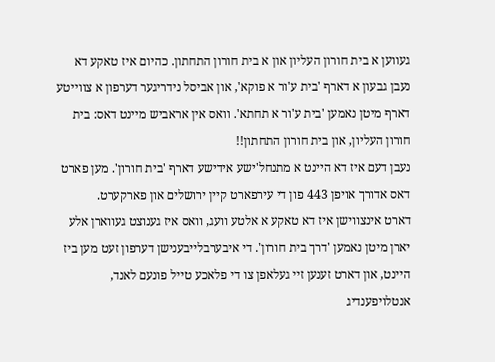געווען א בית חורון העליון און א בית חורון התחתון. כהיום איז טאקע דא נעבן גבעון א דארף 'בית ע'ור א פוקא', און אביסל נידריגער דערפון א צווייטע דארף מיטן נאמען 'בית ע'ור א תחתא'. וואס אין אראביש מיינט דאס: בית חורון העליון, און בית חורון התחתון!!
נעבן דעם איז דא היינט א מתנחל'ישע אידישע דארף 'בית חורון'. מען פארט דאס אדורך אויפן 443 פון די עירפארט קיין ירושלים און פארקערט.
דארט אינצווישן איז דא טאקע א אלטע וועג, וואס איז גענוצט געווארן אלע יארן מיטן נאמען 'דרך בית חורון'. די איבערבלייבענישן דערפון זעט מען ביז היינט, און דארט זענען זיי געלאפן צו די פלאכע טייל פונעם לאנד, אנטלויפענדיג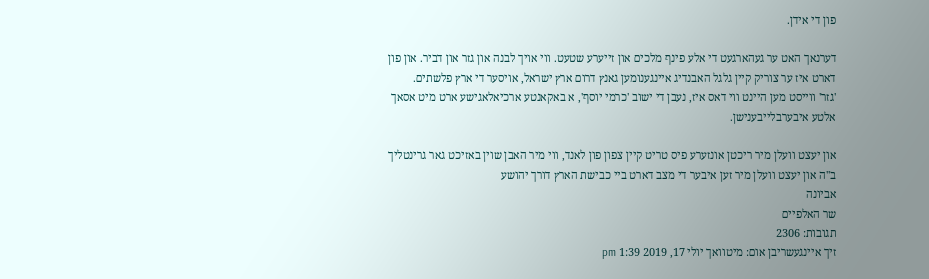פון די אידן.

דערנאך האט ער געהארגעט די אלע פינף מלכים און זייערע שטעט. ווי אויך לבנה און גזר און דביר. און פון דארט איז ער צוריק קיין גלגל האבנדיג איינגענומען גאנץ דרום ארץ ישראל, אויסער די ארץ פלשתים.
'גזר' ווייסט מען היינט ווי דאס איז, נעבן די ישוב 'כרמי יוסף', א באקאנטע ארכיאלאגישע ארט מיט אסאך אלטע איבערבלייבענישן.

און יעצט וועלן מיר ריכטן אונזערע פיס טריט קיין צפון פון לאנד, ווי מיר האבן שוין באזיכט גאר גרינטליך ב''ה און יעצט וועלן מיר זען איבער די מצב דארט ביי כבישת הארץ דורך יהושע
אביונה
שר האלפיים
תגובות: 2306
זיך איינגעשריבן אום: מיטוואך יולי 17, 2019 1:39 pm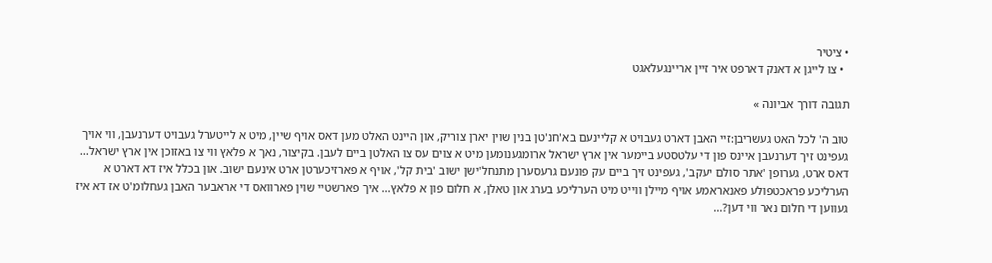• ציטיר
  • צו לייגן א דאנק דארפט איר זיין אריינגעלאגט

תגובה דורך אביונה »

טוב ה' לכל האט געשריבן:זיי האבן דארט געבויט א קליינעם בא'חנ'טן בנין שוין יארן צוריק, און היינט האלט מען דאס אויף שיין, מיט א לייטערל געבויט דערנעבן, ווי אויך געפינט זיך דערנעבן איינס פון די עלטסטע ביימער אין ארץ ישראל ארומגענומען מיט א צוים עס צו האלטן ביים לעבן. בקיצור, נאך א פלאץ ווי צו באזוכן אין ארץ ישראל...
דאס ארט, גערופן 'אתר סולם יעקב', געפינט זיך ביים עק פונעם גרעסערן מתנחל'ישן ישוב 'בית קל', אויף א פארזיכערטן ארט אינעם ישוב. און בכלל איז דא דארט א הערליכע פראכטפולע פאנאראמע אויף מיילן ווייט מיט הערליכע בערג און טאלן, א חלום פון א פלאץ... איך פארשטיי שוין פארוואס די אראבער האבן געחלומ'ט אז דא איז געווען די חלום נאר ווי דען?...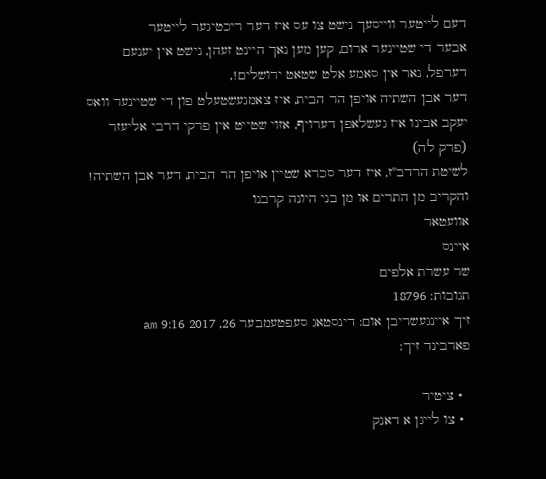דעם לייטער ווייסעך נישט צו עס איז דער ריכטיגער לייטער
אבער די שטיינער ארום, קען מען נאך היינט זעהן, נישט אין יענעם דערפל, נאר אין סאמע אלט שטאט ירושלים!,
דער אבן השתיה אויפן הר הבית, איז צאמגעשטעלט פון די שטיינער וואס יעקב אבינו איז געשלאפן דערויף, אזוי שטייט אין פרקי דרבי אליעזר (פרק לה)
לשיטת הרדב"ז, איז דער סכרא שטיין אויפן הר הבית, דער אבן השתיה!
והקריב מן התרים או מן בני היונה קרבנו
אוועטאר
איינס
שר עשרת אלפים
תגובות: 18796
זיך איינגעשריבן אום: דינסטאג סעפטעמבער 26, 2017 9:16 am
פארבינד זיך:

  • ציטיר
  • צו לייגן א דאנק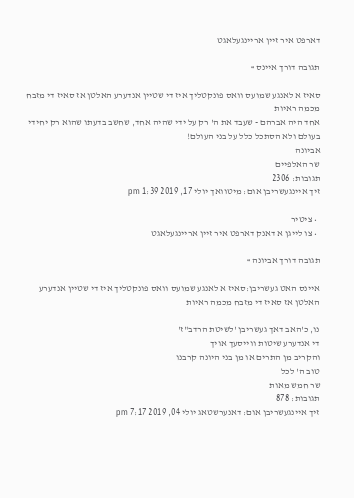דארפט איר זיין אריינגעלאגט

תגובה דורך איינס »

סאיז א לאנגע שמועס וואס פונקטליך איז די שטיין אנדערע האלטן אז סאיז די מזבח מכמה ראיות
אחד היה אברהם - שעבד את ה' רק על ידי שהיה אחד, שחשב בדעתו שהוא רק יחידי בעולם ולא הסתכל כלל על בני העולם!
אביונה
שר האלפיים
תגובות: 2306
זיך איינגעשריבן אום: מיטוואך יולי 17, 2019 1:39 pm

  • ציטיר
  • צו לייגן א דאנק דארפט איר זיין אריינגעלאגט

תגובה דורך אביונה »

איינס האט געשריבן:סאיז א לאנגע שמועס וואס פונקטליך איז די שטיין אנדערע האלטן אז סאיז די מזבח מכמה ראיות

נו, כ'האב דאך געשריבן 'לשיטת הרדב"ז'
די אנדערע שיטות ווייסעך אויך
והקריב מן התרים או מן בני היונה קרבנו
טוב ה' לכל
שר חמש מאות
תגובות: 878
זיך איינגעשריבן אום: דאנערשטאג יולי 04, 2019 7:17 pm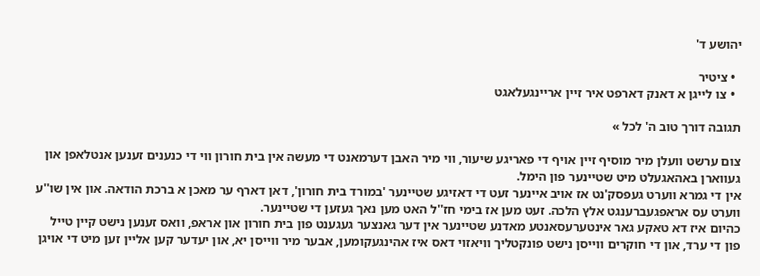יהושע ד'

  • ציטיר
  • צו לייגן א דאנק דארפט איר זיין אריינגעלאגט

תגובה דורך טוב ה' לכל »

צום ערשט וועלן מיר מוסיף זיין אויף די פאריגע שיעור, ווי מיר האבן דערמאנט די מעשה אין בית חורון ווי די כנענים זענען אנטלאפן און געווארן באהאגעלט מיט שטיינער פון הימל.
אין די גמרא ווערט געפסק'נט אז אויב איינער זעט די דאזיגע שטיינער 'במורד בית חורון', דאן דארף ער מאכן א ברכת הודאה. און אין שו''ע ווערט עס אראפגעברענגט אלץ הלכה. זעט מען אז בימי חז''ל האט מען נאך געזען די שטיינער.
כהיום איז דא טאקע גאר אינטערעסאנטע מאדנע שטיינער אין דער גאנצער געגענט פון בית חורון און אראפ, וואס זענען נישט קיין טייל פון די ערד, און די חוקרים ווייסן נישט פונקטליך וויאזוי דאס איז אהינגעקומען, אבער מיר ווייסן יא, און יעדער קען אליין זען מיט די אויגן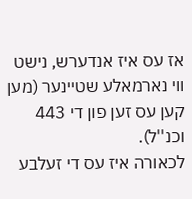אז עס איז אנדערש, נישט ווי נארמאלע שטיינער (מען קען עס זען פון די 443 וכנ''ל).
לכאורה איז עס די זעלבע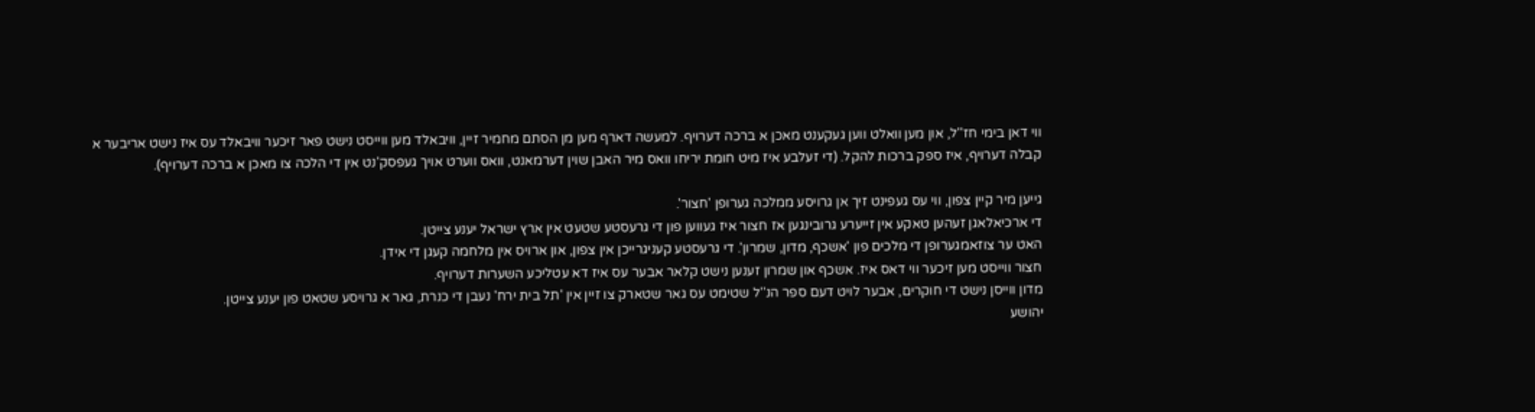ווי דאן בימי חז''ל, און מען וואלט ווען געקענט מאכן א ברכה דערויף. למעשה דארף מען מן הסתם מחמיר זיין, וויבאלד מען ווייסט נישט פאר זיכער וויבאלד עס איז נישט אריבער א קבלה דערויף, איז ספק ברכות להקל. (די זעלבע איז מיט חומת יריחו וואס מיר האבן שוין דערמאנט, וואס ווערט אויך געפסק'נט אין די הלכה צו מאכן א ברכה דערויף).

גייען מיר קיין צפון, ווי עס געפינט זיך אן גרויסע ממלכה גערופן 'חצור'.
די ארכיאלאגן זעהען טאקע אין זייערע גרובינגען אז חצור איז געווען פון די גרעסטע שטעט אין ארץ ישראל יענע צייטן.
האט ער צוזאמגערופן די מלכים פון 'אשכף, מדון, שמרון'. די גרעסטע קעניגרייכן אין צפון, און ארויס אין מלחמה קעגן די אידן.
חצור ווייסט מען זיכער ווי דאס איז. אשכף און שמרון זענען נישט קלאר אבער עס איז דא עטליכע השערות דערויף.
מדון ווייסן נישט די חוקרים, אבער לויט דעם ספר הנ''ל שטימט עס גאר שטארק צו זיין אין 'תל בית ירח' נעבן די כנרת, גאר א גרויסע שטאט פון יענע צייטן.
יהושע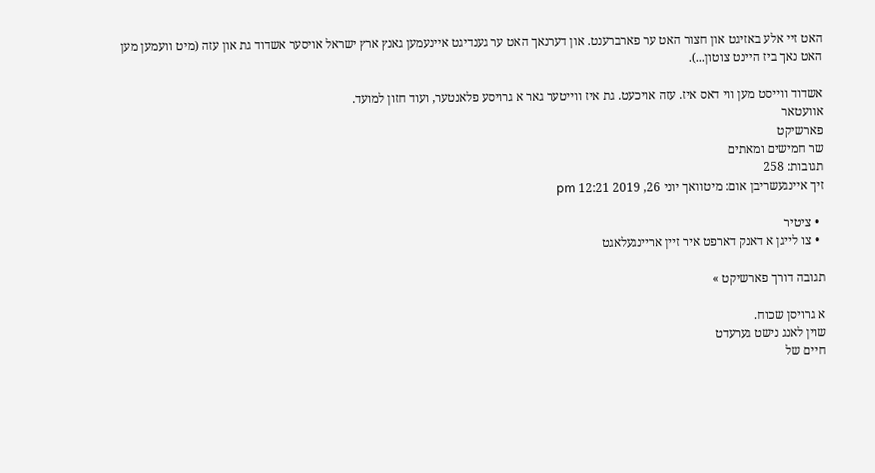האט זיי אלע באזיגט און חצור האט ער פארברענט. און דערנאך האט ער גענדיגט איינעמען גאנץ ארץ ישראל אויסער אשדוד גת און עזה (מיט וועמען מען האט נאך ביז היינט צוטון...).

אשדוד ווייסט מען ווי דאס איז. עזה אויכעט. גת איז ווייטער גאר א גרויסע פלאנטער, ועוד חזון למועד.
אוועטאר
פארשיקט
שר חמישים ומאתים
תגובות: 258
זיך איינגעשריבן אום: מיטוואך יוני 26, 2019 12:21 pm

  • ציטיר
  • צו לייגן א דאנק דארפט איר זיין אריינגעלאגט

תגובה דורך פארשיקט »

א גרויסן שכוח.
שוין לאנג נישט גערעדט
חיים של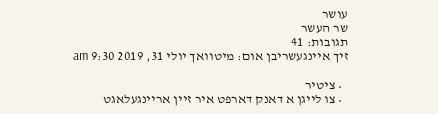עושר
שר העשר
תגובות: 41
זיך איינגעשריבן אום: מיטוואך יולי 31, 2019 9:30 am

  • ציטיר
  • צו לייגן א דאנק דארפט איר זיין אריינגעלאגט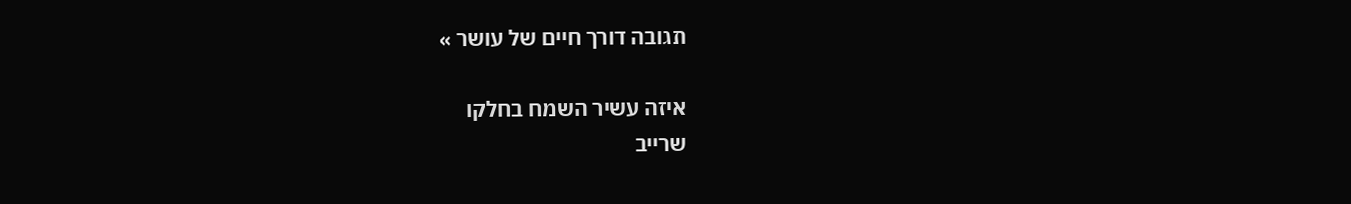תגובה דורך חיים של עושר »

איזה עשיר השמח בחלקו
שרייב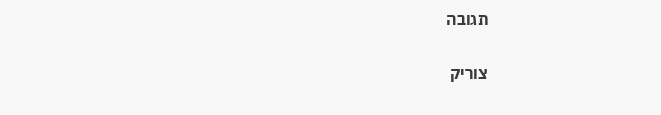תגובה

צוריק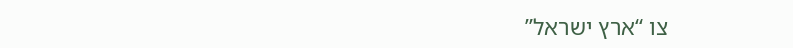צו “ארץ ישראל”